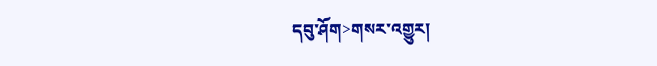དབུ་ཤོག>གསར་འགྱུར།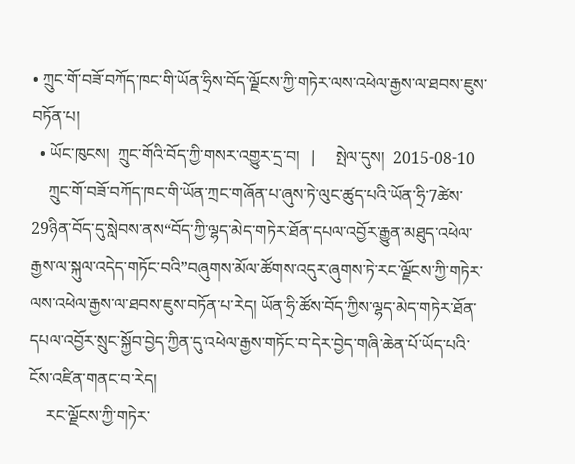• ཀྲུང་གོ་བཟོ་བཀོད་ཁང་གི་ཡོན་ཧྲིས་བོད་ལྗོངས་ཀྱི་གཏེར་ལས་འཕེལ་རྒྱས་ལ་ཐབས་ཇུས་བཏོན་པ།
  • ཡོང་ཁུངས།  ཀྲུང་གོའི་བོད་ཀྱི་གསར་འགྱུར་དྲ་བ།   |     སྤེལ་དུས།  2015-08-10
    ཀྲུང་གོ་བཟོ་བཀོད་ཁང་གི་ཡོན་ཀྲང་གཞོན་པ་ཞུས་ཏེ་ལུང་ཚུད་པའི་ཡོན་ཧྲི་7ཚེས་29ཉིན་བོད་དུ་སླེབས་ནས“བོད་ཀྱི་ལྷད་མེད་གཏེར་ཐོན་དཔལ་འབྱོར་རྒྱུན་མཐུད་འཕེལ་རྒྱས་ལ་སྐུལ་འདེད་གཏོང་བའི”བཞུགས་མོལ་ཚོགས་འདུར་ཞུགས་ཏེ་རང་ལྗོངས་ཀྱི་གཏེར་ལས་འཕེལ་རྒྱས་ལ་ཐབས་ཇུས་བཏོན་པ་རེད། ཡོན་ཧྲི་ཚོས་བོད་ཀྱིས་ལྷད་མེད་གཏེར་ཐོན་དཔལ་འབྱོར་སྲུང་སྐྱོབ་བྱེད་ཀྱིན་དུ་འཕེལ་རྒྱས་གཏོང་བ་དེར་བྱེད་གཞི་ཆེན་པོ་ཡོད་པའི་ངོས་འཛིན་གནང་བ་རེད།
    རང་ལྗོངས་ཀྱི་གཏེར་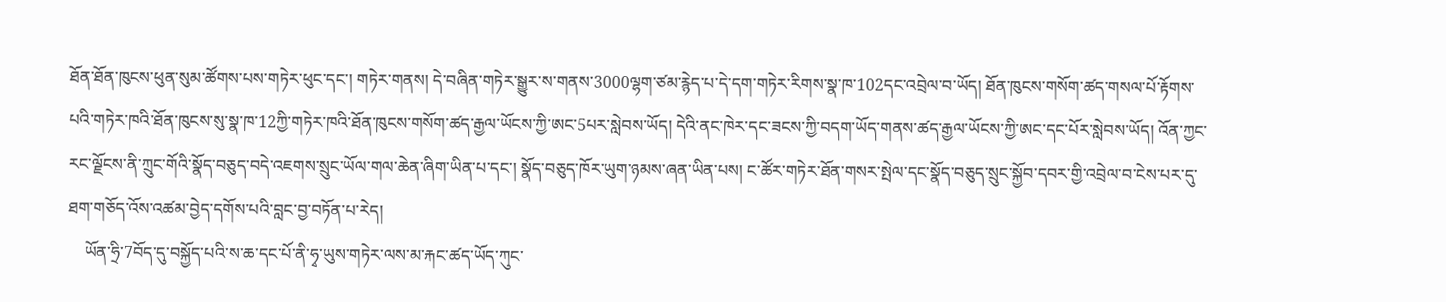ཐོན་ཐོན་ཁུངས་ཕུན་སུམ་ཚོགས་པས་གཏེར་ཕུང་དང་། གཏེར་གནས། དེ་བཞིན་གཏེར་སྒྱུར་ས་གནས་3000ལྷག་ཙམ་རྙེད་པ་དེ་དག་གཏེར་རིགས་སྣ་ཁ་102དང་འབྲེལ་བ་ཡོད། ཐོན་ཁུངས་གསོག་ཚད་གསལ་པོ་རྟོགས་པའི་གཏེར་ཁའི་ཐོན་ཁུངས་སུ་སྣ་ཁ་12ཀྱི་གཏེར་ཁའི་ཐོན་ཁུངས་གསོག་ཚད་རྒྱལ་ཡོངས་ཀྱི་ཨང་5པར་སླེབས་ཡོད། དེའི་ནང་ཁེར་དང་ཟངས་ཀྱི་བདག་ཡོད་གནས་ཚད་རྒྱལ་ཡོངས་ཀྱི་ཨང་དང་པོར་སླེབས་ཡོད། འོན་ཀྱང་རང་ལྗོངས་ནི་ཀྲུང་གོའི་སྣོད་བཅུད་བདེ་འཇགས་སྲུང་ཡོལ་གལ་ཆེན་ཞིག་ཡིན་པ་དང་། སྣོད་བཅུད་ཁོར་ཡུག་ཉམས་ཞན་ཡིན་པས། ང་ཚོར་གཏེར་ཐོན་གསར་སྤེལ་དང་སྣོད་བཅུད་སྲུང་སྐྱོབ་དབར་གྱི་འབྲེལ་བ་ངེས་པར་དུ་ཐག་གཅོད་འོས་འཚམ་བྱེད་དགོས་པའི་བླང་བྱ་བཏོན་པ་རེད།
    ཡོན་ཧྲི་7བོད་དུ་བསྐྱོད་པའི་ས་ཆ་དང་པོ་ནི་ཧྭ་ཡུས་གཏེར་ལས་མ་རྐང་ཚད་ཡོད་ཀུང་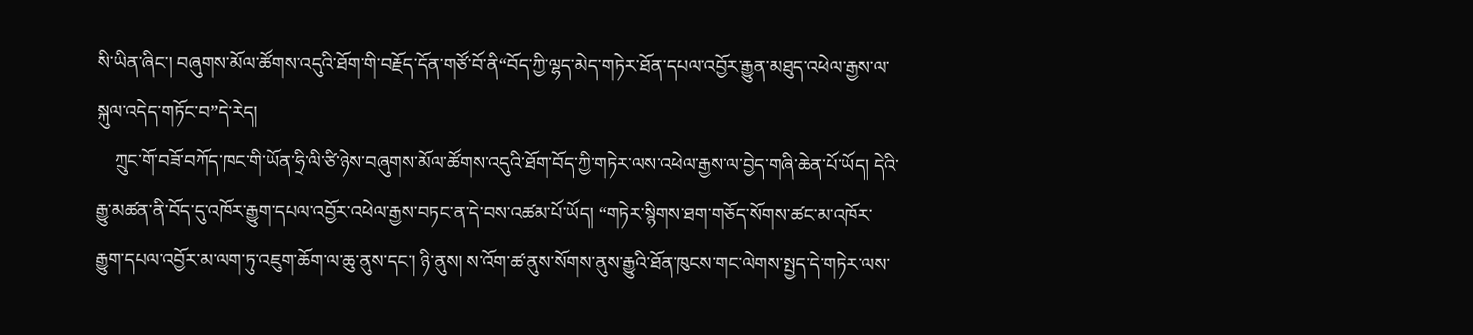སི་ཡིན་ཞིང་། བཞུགས་མོལ་ཚོགས་འདུའི་ཐོག་གི་བརྗོད་དོན་གཙོ་བོ་ནི“བོད་ཀྱི་ལྷད་མེད་གཏེར་ཐོན་དཔལ་འབྱོར་རྒྱུན་མཐུད་འཕེལ་རྒྱས་ལ་སྐུལ་འདེད་གཏོང་བ”དེ་རེད།
    ཀྲུང་གོ་བཟོ་བཀོད་ཁང་གི་ཡོན་ཧྲི་ལི་ཙི་ཉེས་བཞུགས་མོལ་ཚོགས་འདུའི་ཐོག་བོད་ཀྱི་གཏེར་ལས་འཕེལ་རྒྱས་ལ་བྱེད་གཞི་ཆེན་པོ་ཡོད། དེའི་རྒྱུ་མཚན་ནི་བོད་དུ་འཁོར་རྒྱུག་དཔལ་འབྱོར་འཕེལ་རྒྱས་བཏང་ན་དེ་བས་འཚམ་པོ་ཡོད། “གཏེར་སྙིགས་ཐག་གཅོད་སོགས་ཚང་མ་འཁོར་རྒྱུག་དཔལ་འབྱོར་མ་ལག་ཏུ་འཇུག་ཆོག་ལ་ཆུ་ནུས་དང་། ཉི་ནུས། ས་འོག་ཚ་ནུས་སོགས་ནུས་རྒྱུའི་ཐོན་ཁུངས་གང་ལེགས་སྤྱད་དེ་གཏེར་ལས་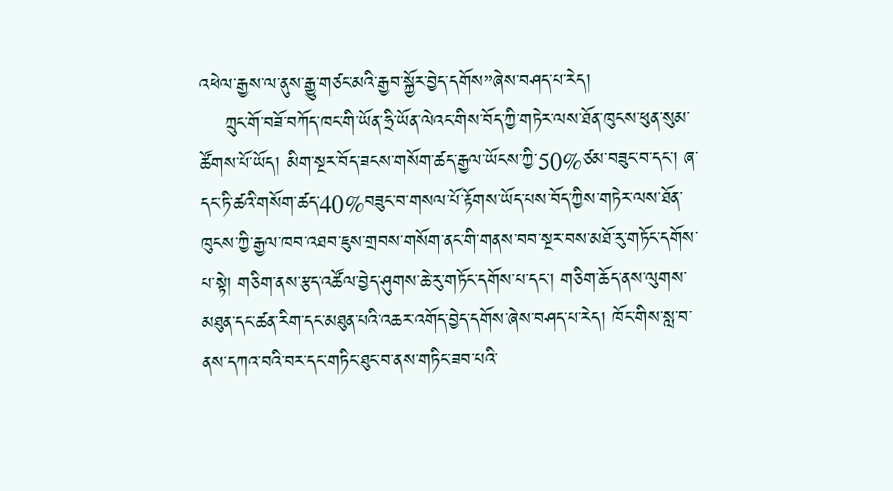འཕེལ་རྒྱས་ལ་ནུས་རྒྱུ་གཙང་མའི་རྒྱབ་སྐྱོར་བྱེད་དགོས”ཞེས་བཤད་པ་རེད།
    ཀྲུང་གོ་བཟོ་བཀོད་ཁང་གི་ཡོན་ཧྲི་ཡོན་ལེའང་གིས་བོད་ཀྱི་གཏེར་ལས་ཐོན་ཁུངས་ཕུན་སུམ་ཚོགས་པོ་ཡོད། མིག་སྔར་བོད་ཟངས་གསོག་ཚད་རྒྱལ་ཡོངས་ཀྱི་50%ཙམ་བཟུང་བ་དང་། ཞ་དང་ཏི་ཚའི་གསོག་ཚད་40%བཟུང་བ་གསལ་པོ་རྟོགས་ཡོད་པས་བོད་ཀྱིས་གཏེར་ལས་ཐོན་ཁུངས་ཀྱི་རྒྱལ་ཁབ་འཐབ་ཇུས་གྲབས་གསོག་ནང་གི་གནས་བབ་སྔར་བས་མཐོ་རུ་གཏོང་དགོས་པ་སྟེ། གཅིག་ནས་རྩད་འཚོལ་བྱེད་ཤུགས་ཆེ་རུ་གཏོང་དགོས་པ་དང་། གཅིག་ཆོད་ནས་ལུགས་མཐུན་དང་ཚན་རིག་དང་མཐུན་པའི་འཆར་འགོད་བྱེད་དགོས་ཞེས་བཤད་པ་རེད། ཁོང་གིས་སླ་བ་ནས་དཀའ་བའི་བར་དང་གཏིང་ཐུང་བ་ནས་གཏིང་ཟབ་པའི་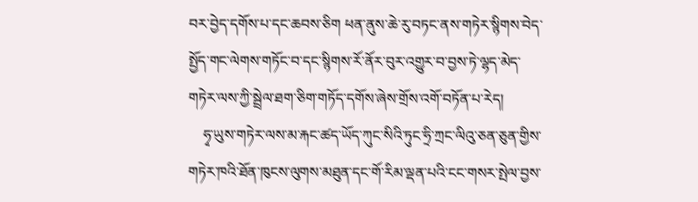བར་བྱེད་དགོས་པ་དང་ཆབས་ཅིག ཕན་ནུས་ཆེ་རུ་བཏང་ནས་གཏེར་སྙིགས་བེད་སྤྱོད་གང་ལེགས་གཏོང་བ་དང་སྙིགས་རོ་ནོར་བུར་འགྱུར་བ་བྱས་ཏེ་ལྷད་མེད་གཏེར་ལས་ཀྱི་སྦྲེལ་ཐག་ཅིག་གཏོད་དགོས་ཞེས་གྲོས་འགོ་བཏོན་པ་རེད།
    ཧྭ་ཡུས་གཏེར་ལས་མ་རྐང་ཚད་ཡོད་ཀུང་སིའི་ཏུང་ཧྲི་ཀྲང་ལིའུ་ཅན་ཅུན་གྱིས་གཏེར་ཁའི་ཐོན་ཁུངས་ལུགས་མཐུན་དང་གོ་རིམ་ལྡན་པའི་ངང་གསར་སྤེལ་བྱས་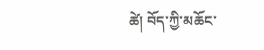ཚེ། བོད་ཀྱི་མཆོང་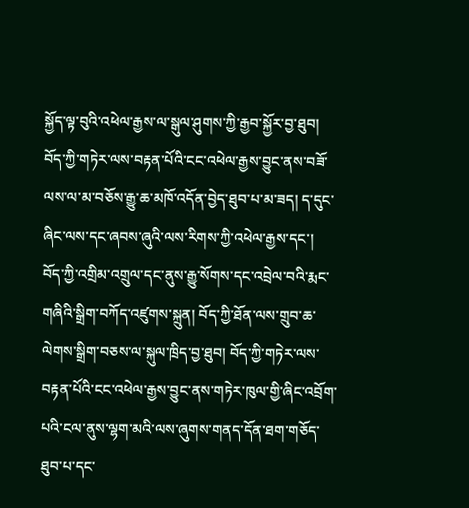སྐྱོད་ལྟ་བུའི་འཕེལ་རྒྱས་ལ་སྒུལ་ཤུགས་ཀྱི་རྒྱབ་སྐྱོར་བྱ་ཐུབ། བོད་ཀྱི་གཏེར་ལས་བརྟན་པོའི་ངང་འཕེལ་རྒྱས་བྱུང་ནས་བཟོ་ལས་ལ་མ་བཅོས་རྒྱུ་ཆ་མཁོ་འདོན་བྱེད་ཐུབ་པ་མ་ཟད། ད་དུང་ཞིང་ལས་དང་ཞབས་ཞུའི་ལས་རིགས་ཀྱི་འཕེལ་རྒྱས་དང་། བོད་ཀྱི་འགྲིམ་འགྲུལ་དང་ནུས་རྒྱུ་སོགས་དང་འབྲེལ་བའི་རྨང་གཞིའི་སྒྲིག་བཀོད་འཛུགས་སྐྲུན། བོད་ཀྱི་ཐོན་ལས་གྲུབ་ཆ་ལེགས་སྒྲིག་བཅས་ལ་སྐུལ་ཁྲིད་བྱ་ཐུབ། བོད་ཀྱི་གཏེར་ལས་བརྟན་པོའི་ངང་འཕེལ་རྒྱས་བྱུང་ནས་གཏེར་ཁུལ་གྱི་ཞིང་འབྲོག་པའི་ངལ་ནུས་ལྷག་མའི་ལས་ཞུགས་གནད་དོན་ཐག་གཅོད་ཐུབ་པ་དང་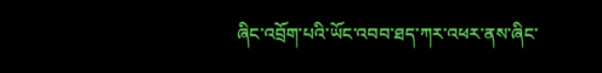ཞིང་འབྲོག་པའི་ཡོང་འབབ་ཐད་ཀར་འཕར་ནས་ཞིང་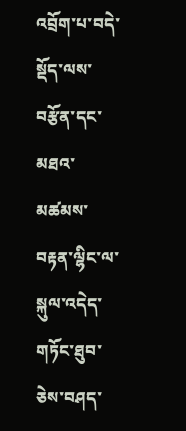འབྲོག་པ་བདེ་སྡོད་ལས་བརྩོན་དང་མཐའ་མཚམས་བརྟན་ལྷིང་ལ་སྐུལ་འདེད་གཏོང་ཐུབ་ཅེས་བཤད་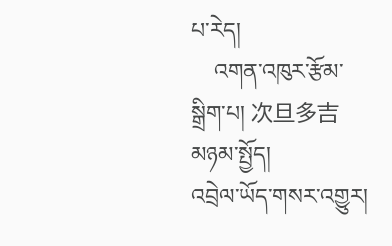པ་རེད།
    འགན་འཁུར་རྩོམ་སྒྲིག་པ། 次旦多吉
མཉམ་སྤྱོད།
འབྲེལ་ཡོད་གསར་འགྱུར།